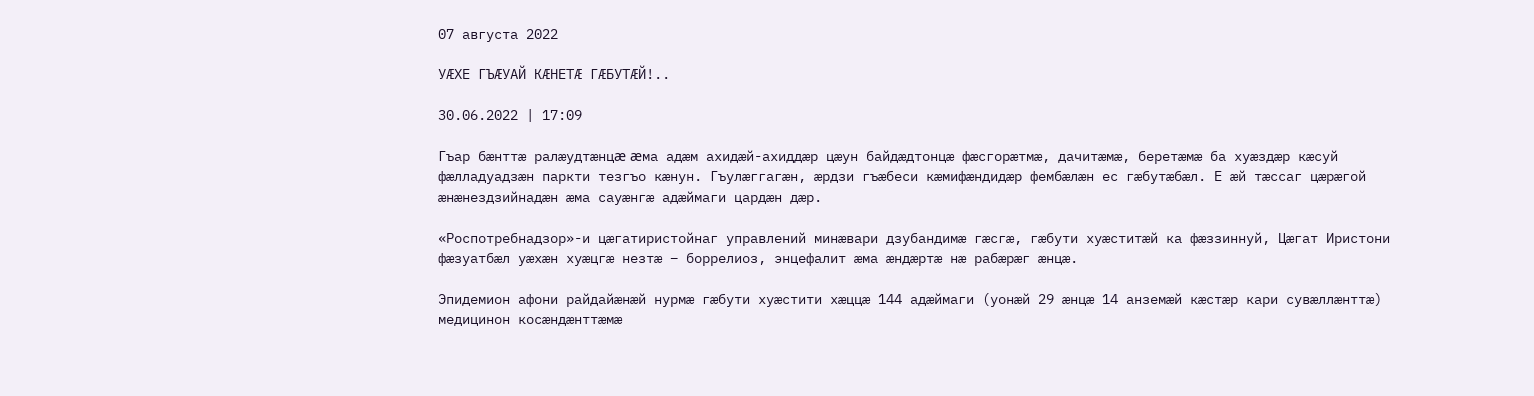07 августа 2022

УÆХЕ ГЪÆУАЙ КÆНЕТÆ ГÆБУТÆЙ!..

30.06.2022 | 17:09

Гъар бæнттæ ралæудтæнцæ æма адæм ахидæй-ахиддæр цæун байдæдтонцæ фæсгорæтмæ, дачитæмæ, беретæмæ ба хуæздæр кæсуй фæлладуадзæн паркти тезгъо кæнун. Гъулæггагæн, æрдзи гъæбеси кæмифæндидæр фембæлæн ес гæбутæбæл. Е æй тæссаг цæрæгой æнæнездзийнадæн æма сауæнгæ адæймаги цардæн дæр.

«Роспотребнадзор»-и цæгатиристойнаг управлений минæвари дзубандимæ гæсгæ, гæбути хуæститæй ка фæззиннуй, Цæгат Иристони фæзуатбæл уæхæн хуæцгæ незтæ – боррелиоз, энцефалит æма æндæртæ нæ рабæрæг æнцæ.

Эпидемион афони райдайæнæй нурмæ гæбути хуæстити хæццæ 144 адæймаги (уонæй 29 æнцæ 14 анземæй кæстæр кари сувæллæнттæ) медицинон косæндæнттæмæ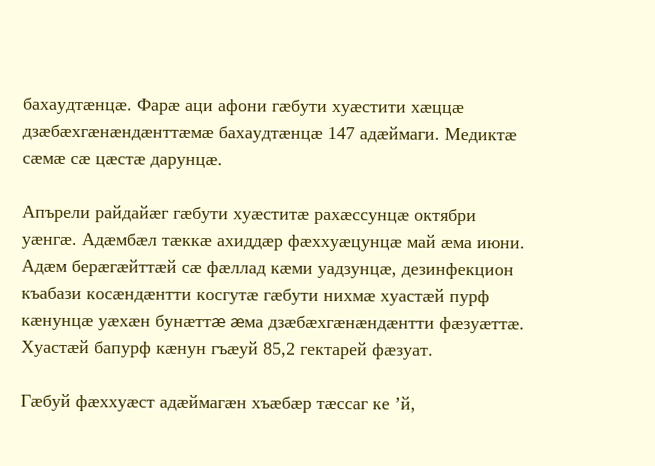бахаудтæнцæ. Фарæ аци афони гæбути хуæстити хæццæ дзæбæхгæнæндæнттæмæ бахаудтæнцæ 147 адæймаги. Медиктæ сæмæ сæ цæстæ дарунцæ.

Апърели райдайæг гæбути хуæститæ рахæссунцæ октябри уæнгæ. Адæмбæл тæккæ ахиддæр фæххуæцунцæ май æма июни. Адæм берæгæйттæй сæ фæллад кæми уадзунцæ, дезинфекцион къабази косæндæнтти косгутæ гæбути нихмæ хуастæй пурф кæнунцæ уæхæн бунæттæ æма дзæбæхгæнæндæнтти фæзуæттæ. Хуастæй бапурф кæнун гъæуй 85,2 гектарей фæзуат.

Гæбуй фæххуæст адæймагæн хъæбæр тæссаг ке ’й,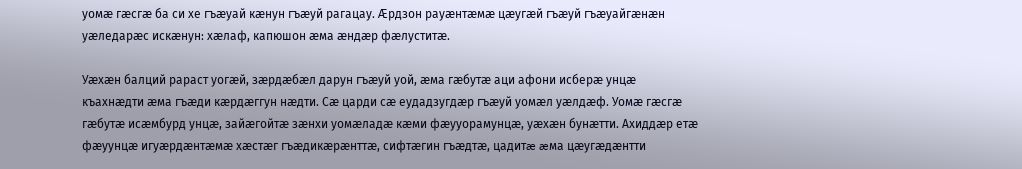уомæ гæсгæ ба си хе гъæуай кæнун гъæуй рагацау. Æрдзон рауæнтæмæ цæугæй гъæуй гъæуайгæнæн уæледарæс искæнун: хæлаф, капюшон æма æндæр фæлуститæ.

Уæхæн балций рараст уогæй, зæрдæбæл дарун гъæуй уой, æма гæбутæ аци афони исберæ унцæ къахнæдти æма гъæди кæрдæггун нæдти. Сæ царди сæ еудадзугдæр гъæуй уомæл уæлдæф. Уомæ гæсгæ гæбутæ исæмбурд унцæ, зайæгойтæ зæнхи уомæладæ кæми фæууорамунцæ, уæхæн бунæтти. Ахиддæр етæ фæуунцæ игуæрдæнтæмæ хæстæг гъæдикæрæнттæ, сифтæгин гъæдтæ, цадитæ æма цæугæдæнтти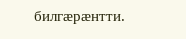билгæрæнтти.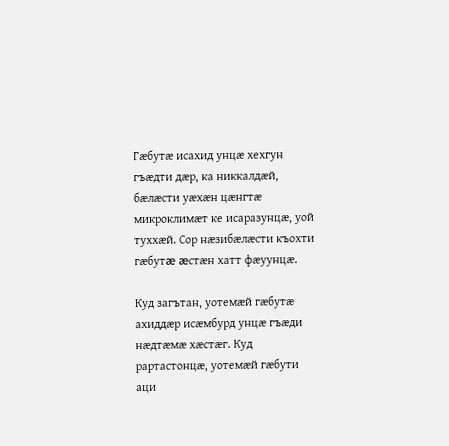Гæбутæ исахид унцæ хехгун гъæдти дæр, ка никкалдæй, бæлæсти уæхæн цæнгтæ микроклимæт ке исаразунцæ, уой туххæй. Сор нæзибæлæсти къохти гæбутæ æстæн хатт фæуунцæ.

Куд загътан, уотемæй гæбутæ ахиддæр исæмбурд унцæ гъæди нæдтæмæ хæстæг. Куд рартастонцæ, уотемæй гæбути аци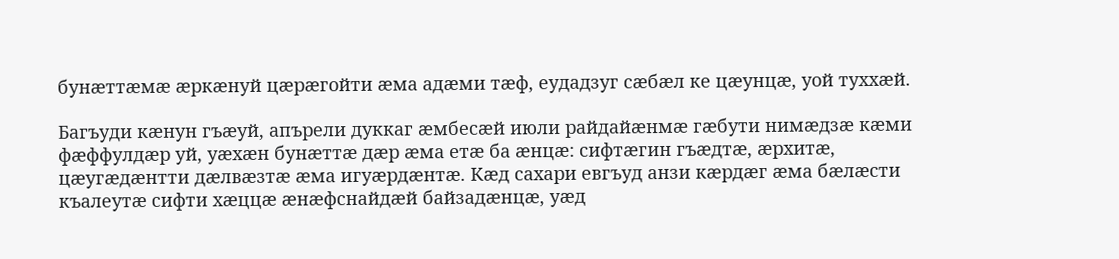бунæттæмæ æркæнуй цæрæгойти æма адæми тæф, еудадзуг сæбæл ке цæунцæ, уой туххæй.

Багъуди кæнун гъæуй, апърели дуккаг æмбесæй июли райдайæнмæ гæбути нимæдзæ кæми фæффулдæр уй, уæхæн бунæттæ дæр æма етæ ба æнцæ: сифтæгин гъæдтæ, æрхитæ, цæугæдæнтти дæлвæзтæ æма игуæрдæнтæ. Кæд сахари евгъуд анзи кæрдæг æма бæлæсти къалеутæ сифти хæццæ æнæфснайдæй байзадæнцæ, уæд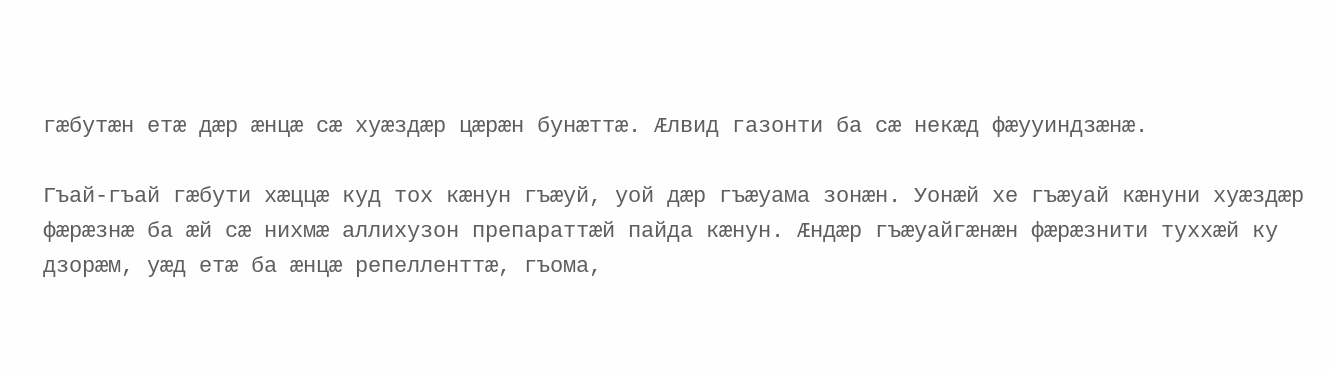гæбутæн етæ дæр æнцæ сæ хуæздæр цæрæн бунæттæ. Æлвид газонти ба сæ некæд фæууиндзæнæ.

Гъай-гъай гæбути хæццæ куд тох кæнун гъæуй, уой дæр гъæуама зонæн. Уонæй хе гъæуай кæнуни хуæздæр фæрæзнæ ба æй сæ нихмæ аллихузон препараттæй пайда кæнун. Æндæр гъæуайгæнæн фæрæзнити туххæй ку дзорæм, уæд етæ ба æнцæ репелленттæ, гъома,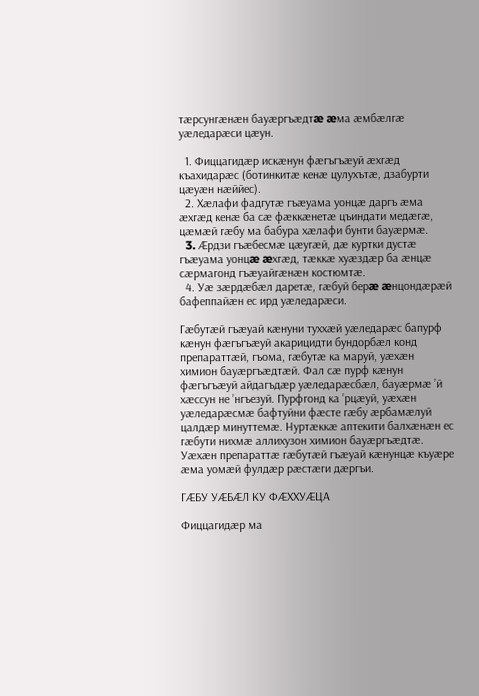тæрсунгæнæн бауæргъæдтæ æма æмбæлгæ уæледарæси цæун.

  1. Фиццагидæр искæнун фæгъгъæуй æхгæд къахидарæс (ботинкитæ кенæ цулухътæ, дзабурти цæуæн нæййес).
  2. Хæлафи фадгутæ гъæуама уонцæ даргъ æма æхгæд кенæ ба сæ фæккæнетæ цъиндати медæгæ, цæмæй гæбу ма бабура хæлафи бунти бауæрмæ.
  3. Æрдзи гъæбесмæ цæугæй, дæ куртки дустæ гъæуама уонцæ æхгæд, тæккæ хуæздæр ба æнцæ сæрмагонд гъæуайгæнæн костюмтæ.
  4. Уæ зæрдæбæл даретæ, гæбуй берæ æнцондæрæй бафеппайæн ес ирд уæледарæси.

Гæбутæй гъæуай кæнуни туххæй уæледарæс бапурф кæнун фæгъгъæуй акарицидти бундорбæл конд препараттæй, гъома, гæбутæ ка маруй, уæхæн химион бауæргъæдтæй. Фал сæ пурф кæнун фæгъгъæуй айдагъдæр уæледарæсбæл, бауæрмæ ’й хæссун не ’нгъезуй. Пурфгонд ка ’рцæуй, уæхæн уæледарæсмæ бафтуйни фæсте гæбу æрбамæлуй цалдæр минуттемæ. Нуртæккæ аптекити балхæнæн ес гæбути нихмæ аллихузон химион бауæргъæдтæ. Уæхæн препараттæ гæбутæй гъæуай кæнунцæ къуæре æма уомæй фулдæр рæстæги дæргъи.

ГÆБУ УÆБÆЛ КУ ФÆХХУÆЦА

Фиццагидæр ма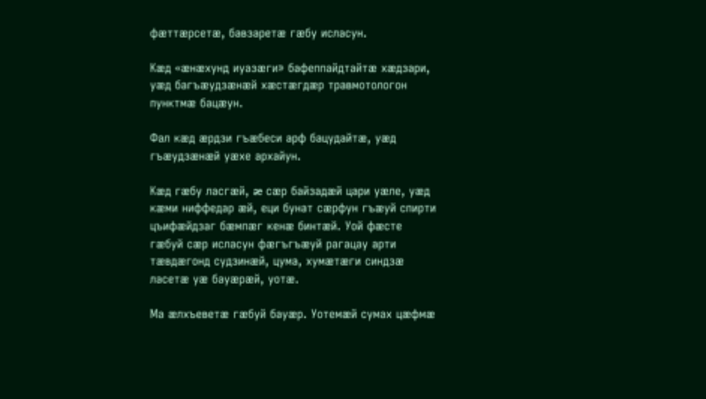фæттæрсетæ, бавзаретæ гæбу исласун.

Кæд «æнæхунд иуазæги» бафеппайдтайтæ хæдзари, уæд багъæудзæнæй хæстæгдæр травмотологон пунктмæ бацæун.

Фал кæд æрдзи гъæбеси арф бацудайтæ, уæд гъæудзæнæй уæхе архайун.

Кæд гæбу ласгæй, æ сæр байзадæй цари уæле, уæд кæми ниффедар æй, еци бунат сæрфун гъæуй спирти цъифæйдзаг бæмпæг кенæ бинтæй. Уой фæсте гæбуй сæр исласун фæгъгъæуй рагацау арти тæвдæгонд судзинæй, цума, хумæтæги синдзæ ласетæ уæ бауæрæй, уотæ.

Ма æлхъеветæ гæбуй бауæр. Уотемæй сумах цæфмæ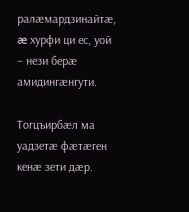ралæмардзинайтæ, æ хурфи ци ес, уой – нези берæ амидингæнгути.

Тогцъирбæл ма уадзетæ фæтæген кенæ зети дæр.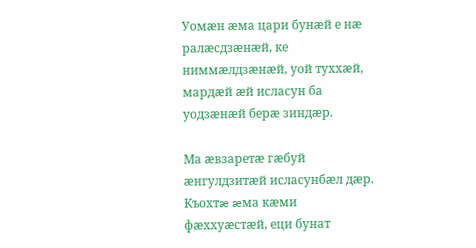Уомæн æма цари бунæй е нæ ралæсдзæнæй, ке ниммæлдзæнæй, уой туххæй, мардæй æй исласун ба уодзæнæй берæ зиндæр.

Ма æвзаретæ гæбуй æнгулдзитæй исласунбæл дæр. Къохтæ æма кæми фæххуæстæй, еци бунат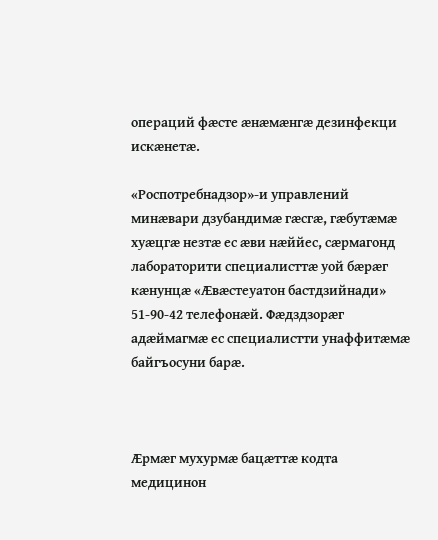операций фæсте æнæмæнгæ дезинфекци искæнетæ.

«Роспотребнадзор»-и управлений минæвари дзубандимæ гæсгæ, гæбутæмæ хуæцгæ незтæ ес æви нæййес, сæрмагонд лабораторити специалисттæ уой бæрæг кæнунцæ «Æвæстеуатон бастдзийнади» 51-90-42 телефонæй. Фæдздзорæг адæймагмæ ес специалистти унаффитæмæ байгъосуни барæ.



Æрмæг мухурмæ бацæттæ кодта медицинон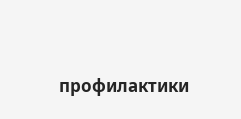профилактики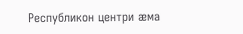Республикон центри æма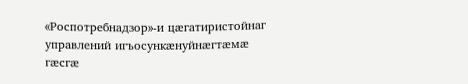«Роспотребнадзор»-и цæгатиристойнаг управлений игъосункæнуйнæгтæмæ гæсгæ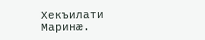Хекъилати Маринæ.